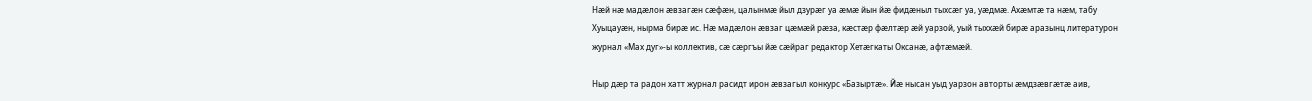Нæй нæ мадæлон æвзагæн сæфæн, цалынмæ йыл дзурæг уа æмæ йын йæ фидæныл тыхсæг уа, уæдмæ. Ахæмтæ та нæм, табу Хуыцауæн, нырма бирæ ис. Нæ мадæлон æвзаг цæмæй рæза, кæстæр фæлтæр æй уарзой, уый тыххæй бирæ аразынц литературон журнал «Мах дуг»-ы коллектив, сæ сæргъы йæ сæйраг редактор Хетæгкаты Оксанæ, афтæмæй.

Ныр дæр та радон хатт журнал расидт ирон æвзагыл конкурс «Базыртæ». Йæ нысан уыд уарзон авторты æмдзæвгæтæ аив,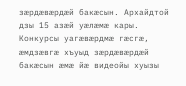зæрдæвæрдæй бакæсын. Архайдтой дзы 15 азæй уæлæмæ кары. Конкурсы уагæвæрдмæ гæсгæ, æмдзæвгæ хъуыд зæрдæвæрдæй бакæсын æмæ йæ видеойы хуызы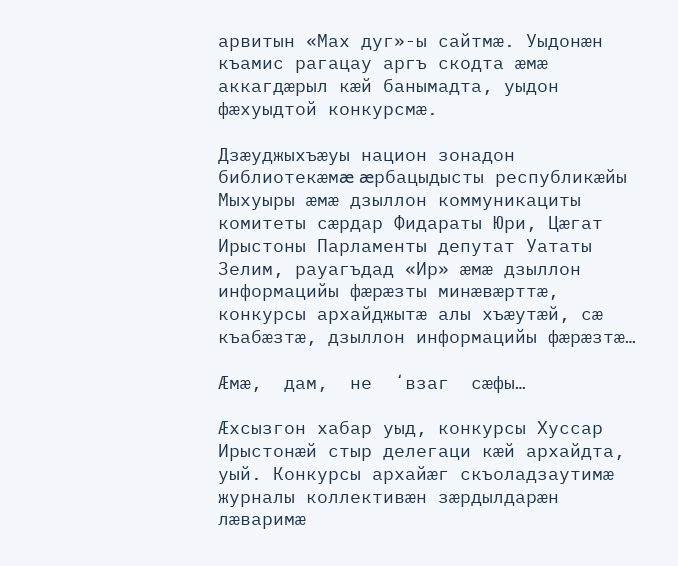арвитын «Мах дуг»-ы сайтмæ. Уыдонæн къамис рагацау аргъ скодта æмæ аккагдæрыл кæй банымадта, уыдон фæхуыдтой конкурсмæ.

Дзæуджыхъæуы национ зонадон библиотекæмæ æрбацыдысты республикæйы Мыхуыры æмæ дзыллон коммуникациты комитеты сæрдар Фидараты Юри, Цæгат Ирыстоны Парламенты депутат Уататы Зелим, рауагъдад «Ир» æмæ дзыллон информацийы фæрæзты минæвæрттæ, конкурсы архайджытæ алы хъæутæй, сæ къабæзтæ, дзыллон информацийы фæрæзтæ…

Æмæ,  дам,  не  ʻвзаг  сæфы…

Æхсызгон хабар уыд, конкурсы Хуссар Ирыстонæй стыр делегаци кæй архайдта, уый. Конкурсы архайæг скъоладзаутимæ журналы коллективæн зæрдылдарæн лæваримæ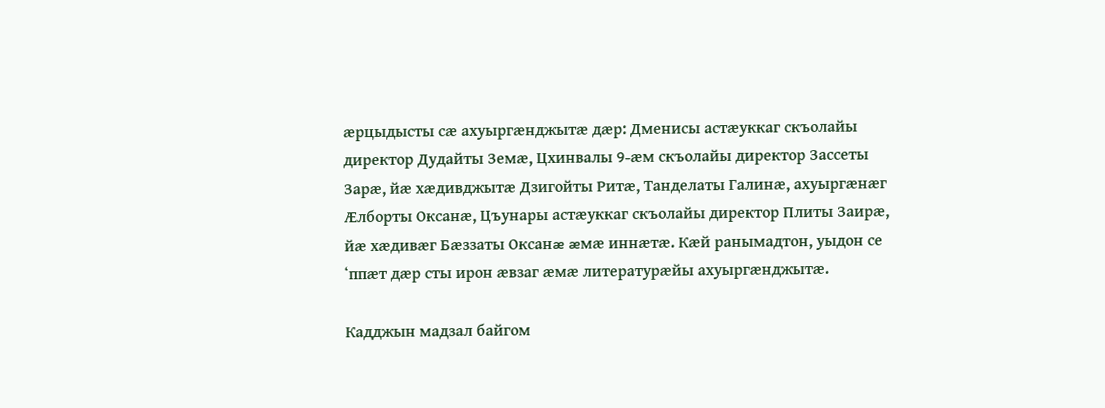æрцыдысты сæ ахуыргæнджытæ дæр: Дменисы астæуккаг скъолайы директор Дудайты Земæ, Цхинвалы 9-æм скъолайы директор Зассеты Зарæ, йæ хæдивджытæ Дзигойты Ритæ, Танделаты Галинæ, ахуыргæнæг Æлборты Оксанæ, Цъунары астæуккаг скъолайы директор Плиты Заирæ, йæ хæдивæг Бæззаты Оксанæ æмæ иннæтæ. Кæй ранымадтон, уыдон се ʻппæт дæр сты ирон æвзаг æмæ литературæйы ахуыргæнджытæ.

Кадджын мадзал байгом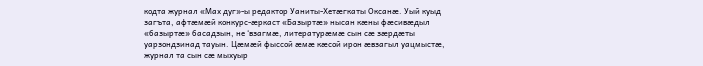кодта журнал «Мах дуг»-ы редактор Уаниты-Хетæгкаты Оксанæ. Уый куыд загъта, афтæмæй конкурс-æркаст «Базыртæ» нысан кæны фæсивæдыл «базыртæ» басадзын, не ‘взагмæ, литературæмæ сын сæ зæрдæты уарзондзинад тауын. Цæмæй фыссой æмæ кæсой ирон æвзагыл уацмыстæ, журнал та сын сæ мыхуыр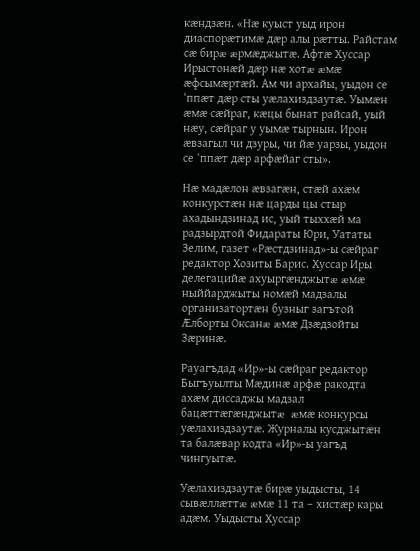кæндзæн. «Нæ куыст уыд ирон диаспорæтимæ дæр алы рæтты. Райстам сæ бирæ æрмæджытæ. Афтæ Хуссар Ирыстонæй дæр нæ хотæ æмæ æфсымæртæй. Ам чи архайы, уыдон се ʻппæт дæр сты уæлахиздзаутæ. Уымæн æмæ сæйраг, кæцы бынат райсай, уый нæу, сæйраг у уымæ тырнын. Ирон æвзагыл чи дзуры, чи йæ уарзы, уыдон се ʻппæт дæр арфæйаг сты».

Нæ мадæлон æвзагæн, стæй ахæм конкурстæн нæ царды цы стыр ахадындзинад ис, уый тыххæй ма радзырдтой Фидараты Юри, Уататы Зелим, газет «Рæстдзинад»-ы сæйраг редактор Хозиты Барис. Хуссар Иры делегацийæ ахуыргæнджытæ æмæ ныййарджыты номæй мадзалы организатортæн бузныг загътой Æлборты Оксанæ æмæ Дзæдзойты Зæринæ.

Рауагъдад «Ир»-ы сæйраг редактор Быгъуылты Мæдинæ арфæ ракодта ахæм диссаджы мадзал бацæттæгæнджытæ  æмæ конкурсы уæлахиздзаутæ. Журналы кусджытæн та балæвар кодта «Ир»-ы уагъд чингуытæ.

Уæлахиздзаутæ бирæ уыдысты, 14 сывæллæттæ æмæ 11 та – хистæр кары адæм. Уыдысты Хуссар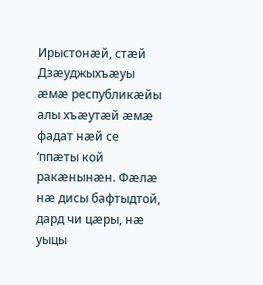Ирыстонæй, стæй Дзæуджыхъæуы æмæ республикæйы алы хъæутæй æмæ фадат нæй се ʻппæты кой ракæнынæн. Фæлæ нæ дисы бафтыдтой, дард чи цæры, нæ уыцы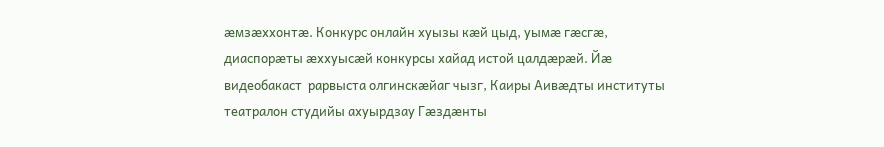æмзæххонтæ. Конкурс онлайн хуызы кæй цыд, уымæ гæсгæ, диаспорæты æххуысæй конкурсы хайад истой цалдæрæй. Йæ видеобакаст  рарвыста олгинскæйаг чызг, Каиры Аивæдты институты театралон студийы ахуырдзау Гæздæнты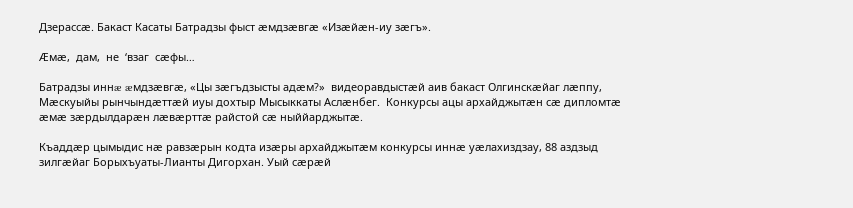Дзерассæ. Бакаст Касаты Батрадзы фыст æмдзæвгæ «Изæйæн-иу зæгъ».

Æмæ,  дам,  не  ʻвзаг  сæфы…

Батрадзы иннæ æмдзæвгæ, «Цы зæгъдзысты адæм?»  видеоравдыстæй аив бакаст Олгинскæйаг лæппу, Мæскуыйы рынчындæттæй иуы дохтыр Мысыккаты Аслæнбег.  Конкурсы ацы архайджытæн сæ дипломтæ æмæ зæрдылдарæн лæвæрттæ райстой сæ ныййарджытæ.

Къаддæр цымыдис нæ равзæрын кодта изæры архайджытæм конкурсы иннæ уæлахиздзау, 88 аздзыд зилгæйаг Борыхъуаты-Лианты Дигорхан. Уый сæрæй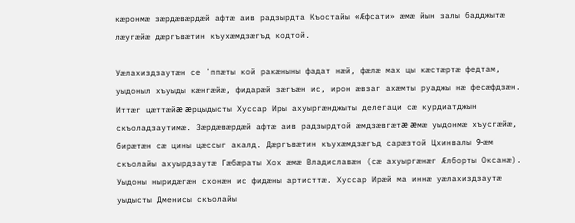кæронмæ зæрдæвæрдæй афтæ аив радзырдта Къостайы «Æфсати» æмæ йын залы бадджытæ лæугæйæ дæргъвæтин къухæмдзæгъд кодтой.

Уæлахиздзаутæн се ʻппæты кой ракæныны фадат нæй, фæлæ мах цы кæстæртæ федтам, уыдоныл хъуыды кæнгæйæ, фидарæй зæгъæн ис, ирон æвзаг ахæмты руаджы нæ фесæфдзæн. Иттæг цæттæйæ æрцыдысты Хуссар Иры ахуыргæнджыты делегаци сæ курдиатджын скъоладзаутимæ. Зæрдæвæрдæй афтæ аив радзырдтой æмдзæвгæтæ æмæ уыдонмæ хъусгæйæ, бирæтæн сæ цины цæссыг акалд. Дæргъвæтин къухæмдзæгъд сарæзтой Цхинвалы 9-æм скъолайы ахуырдзаутæ Гæбæраты Хох æмæ Владиславæн (сæ ахуыргæнæг Æлборты Оксанæ). Уыдоны ныридæгæн схонæн ис фидæны артисттæ. Хуссар Ирæй ма иннæ уæлахиздзаутæ уыдысты Дменисы скъолайы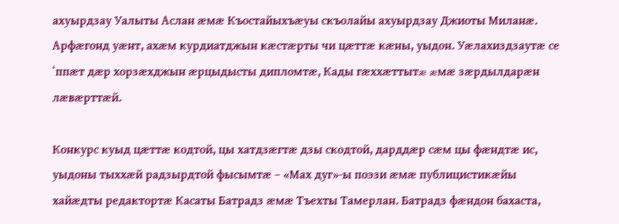ахуырдзау Уалыты Аслан æмæ Къостайыхъæуы скъолайы ахуырдзау Джиоты Миланæ. Арфæгонд уæнт, ахæм курдиатджын кæстæрты чи цæттæ кæны, уыдон. Уæлахиздзаутæ се ʻппæт дæр хорзæхджын æрцыдысты дипломтæ, Кады гæххæттытæ æмæ зæрдылдарæн лæвæрттæй.

Конкурс куыд цæттæ кодтой, цы хатдзæгтæ дзы скодтой, дарддæр сæм цы фæндтæ ис, уыдоны тыххæй радзырдтой фысымтæ – «Мах дуг»-ы поэзи æмæ публицистикæйы хайæдты редактортæ Касаты Батрадз æмæ Тъехты Тамерлан. Батрадз фæндон бахаста,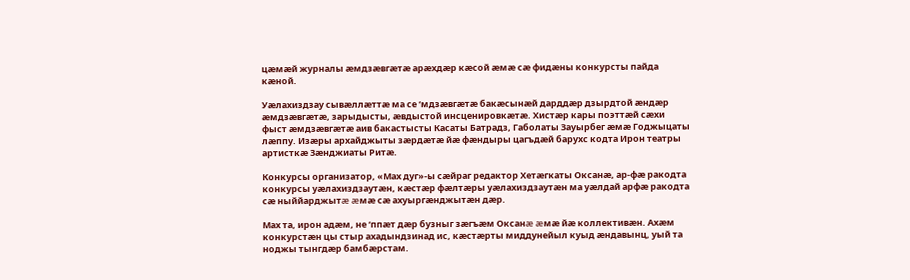цæмæй журналы æмдзæвгæтæ арæхдæр кæсой æмæ сæ фидæны конкурсты пайда кæной.

Уæлахиздзау сывæллæттæ ма се ʻмдзæвгæтæ бакæсынæй дарддæр дзырдтой æндæр æмдзæвгæтæ, зарыдысты, æвдыстой инсценировкæтæ. Хистæр кары поэттæй сæхи фыст æмдзæвгæтæ аив бакастысты Касаты Батрадз, Габолаты Зауырбег æмæ Годжыцаты лæппу. Изæры архайджыты зæрдæтæ йæ фæндыры цагъдæй барухс кодта Ирон театры артисткæ Зæнджиаты Ритæ.

Конкурсы организатор, «Мах дуг»-ы сæйраг редактор Хетæгкаты Оксанæ, ар-фæ ракодта конкурсы уæлахиздзаутæн, кæстæр фæлтæры уæлахиздзаутæн ма уæлдай арфæ ракодта сæ ныййарджытæ æмæ сæ ахуыргæнджытæн дæр.

Мах та, ирон адæм, не ʻппæт дæр бузныг зæгъæм Оксанæ æмæ йæ коллективæн. Ахæм конкурстæн цы стыр ахадындзинад ис, кæстæрты миддунейыл куыд æндавынц, уый та ноджы тынгдæр бамбæрстам.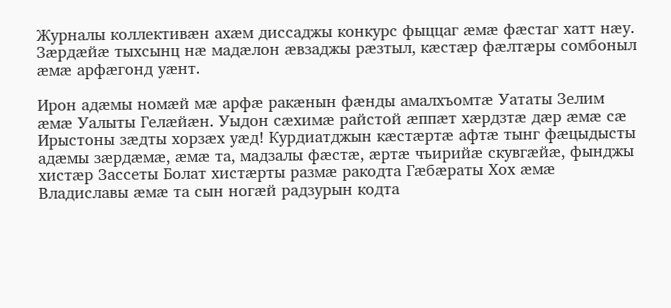Журналы коллективæн ахæм диссаджы конкурс фыццаг æмæ фæстаг хатт нæу. Зæрдæйæ тыхсынц нæ мадæлон æвзаджы рæзтыл, кæстæр фæлтæры сомбоныл æмæ арфæгонд уæнт.

Ирон адæмы номæй мæ арфæ ракæнын фæнды амалхъомтæ Уататы Зелим æмæ Уалыты Гелæйæн. Уыдон сæхимæ райстой æппæт хæрдзтæ дæр æмæ сæ Ирыстоны зæдты хорзæх уæд! Курдиатджын кæстæртæ афтæ тынг фæцыдысты адæмы зæрдæмæ, æмæ та, мадзалы фæстæ, æртæ чъирийæ скувгæйæ, фынджы хистæр Зассеты Болат хистæрты размæ ракодта Гæбæраты Хох æмæ Владиславы æмæ та сын ногæй радзурын кодта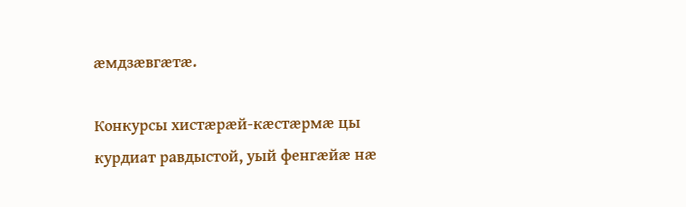æмдзæвгæтæ.

Конкурсы хистæрæй-кæстæрмæ цы курдиат равдыстой, уый фенгæйæ нæ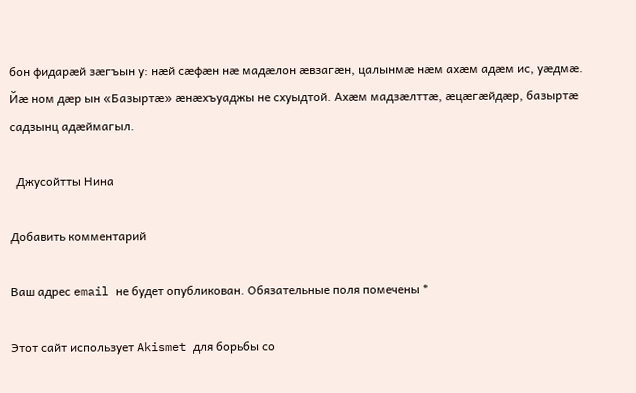бон фидарæй зæгъын у: нæй сæфæн нæ мадæлон æвзагæн, цалынмæ нæм ахæм адæм ис, уæдмæ. Йæ ном дæр ын «Базыртæ» æнæхъуаджы не схуыдтой. Ахæм мадзæлттæ, æцæгæйдæр, базыртæ садзынц адæймагыл.

  Джусойтты Нина

Добавить комментарий

Ваш адрес email не будет опубликован. Обязательные поля помечены *

Этот сайт использует Akismet для борьбы со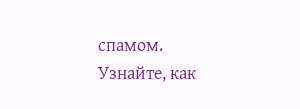спамом. Узнайте, как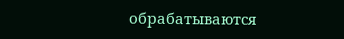обрабатываются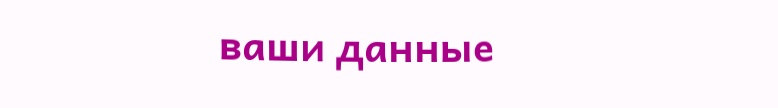ваши данные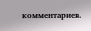комментариев.